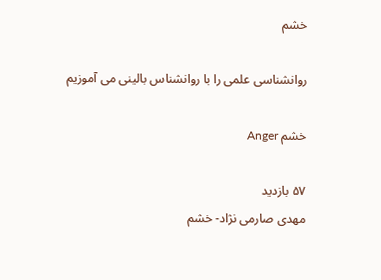خشم

روانشناسی علمی را با روانشناس بالینی می آموزیم

خشم Anger

۵۷ بازديد
مهدی صارمی نژاد- خشم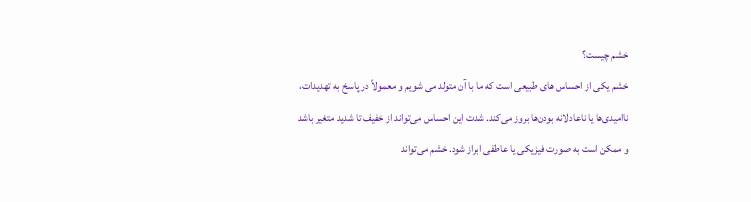خشم چیست؟
خشم یکی از احساس های طبیعی است که ما با آن متولد می شویم و معمولاً در پاسخ به تهدیدات، ناامیدی‌ها یا ناعادلانه بودن‌ها بروز می‌کند. شدت این احساس می‌تواند از خفیف تا شدید متغیر باشد و ممکن است به صورت فیزیکی یا عاطفی ابراز شود. خشم می‌تواند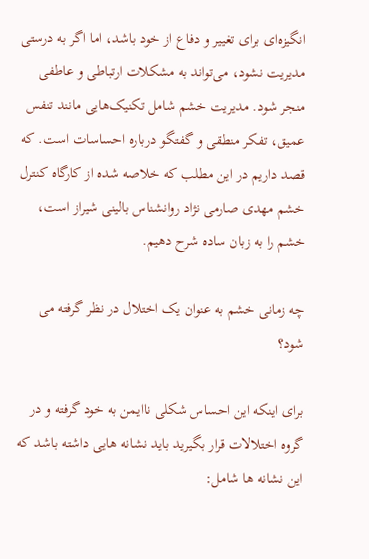انگیزه‌ای برای تغییر و دفاع از خود باشد، اما اگر به درستی مدیریت نشود، می‌تواند به مشکلات ارتباطی و عاطفی منجر شود. مدیریت خشم شامل تکنیک‌هایی مانند تنفس عمیق، تفکر منطقی و گفتگو درباره احساسات است. که قصد داریم در این مطلب که خلاصه شده از کارگاه کنترل خشم مهدی صارمی نژاد روانشناس بالینی شیراز است، خشم را به زبان ساده شرح دهیم.

چه زمانی خشم به عنوان یک اختلال در نظر گرفته می شود؟

برای اینکه این احساس شکلی ناایمن به خود گرفته و در گروه اختلالات قرار بگیرید باید نشانه هایی داشته باشد که این نشانه ها شامل: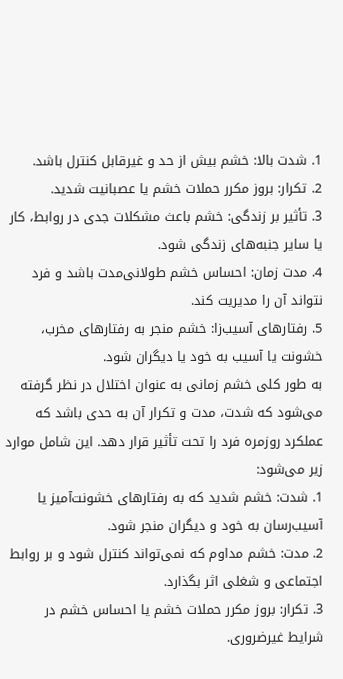1. شدت بالا: خشم بیش از حد و غیرقابل کنترل باشد.
2. تکرار: بروز مکرر حملات خشم یا عصبانیت شدید.
3. تأثیر بر زندگی: خشم باعث مشکلات جدی در روابط، کار یا سایر جنبه‌های زندگی شود.
4. مدت زمان: احساس خشم طولانی‌مدت باشد و فرد نتواند آن را مدیریت کند.
5. رفتارهای آسیب‌زا: خشم منجر به رفتارهای مخرب، خشونت یا آسیب به خود یا دیگران شود.
به طور کلی خشم زمانی به عنوان اختلال در نظر گرفته می‌شود که شدت، مدت و تکرار آن به حدی باشد که عملکرد روزمره فرد را تحت تأثیر قرار دهد. این شامل موارد زیر می‌شود:
1. شدت: خشم شدید که به رفتارهای خشونت‌آمیز یا آسیب‌رسان به خود و دیگران منجر شود.
2. مدت: خشم مداوم که نمی‌تواند کنترل شود و بر روابط اجتماعی و شغلی اثر بگذارد.
3. تکرار: بروز مکرر حملات خشم یا احساس خشم در شرایط غیرضروری.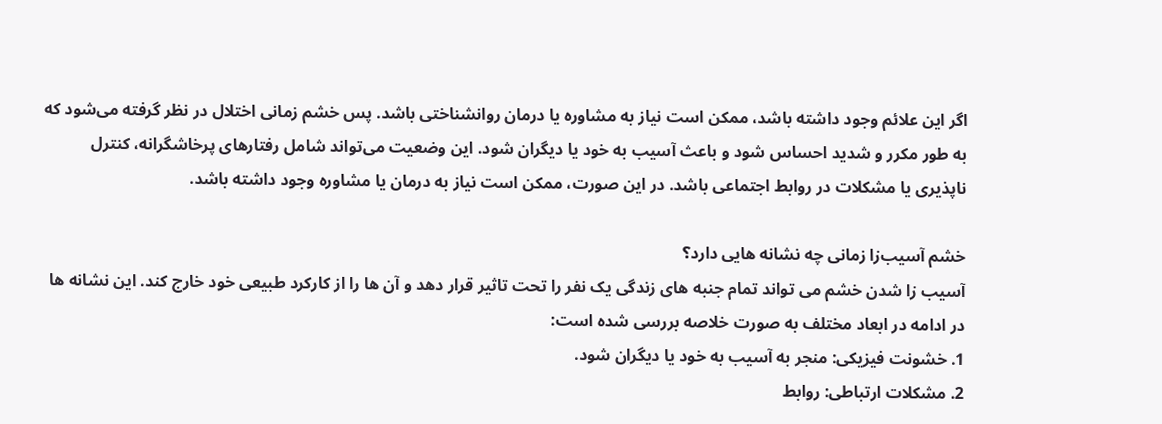اگر این علائم وجود داشته باشد، ممکن است نیاز به مشاوره یا درمان روانشناختی باشد. پس خشم زمانی اختلال در نظر گرفته می‌شود که به طور مکرر و شدید احساس شود و باعث آسیب به خود یا دیگران شود. این وضعیت می‌تواند شامل رفتارهای پرخاشگرانه، کنترل ناپذیری یا مشکلات در روابط اجتماعی باشد. در این صورت، ممکن است نیاز به درمان یا مشاوره وجود داشته باشد.

خشم آسیب‌زا زمانی چه نشانه هایی دارد؟
آسیب زا شدن خشم می تواند تمام جنبه های زندگی یک نفر را تحت تاثیر قرار دهد و آن ها را از کارکرد طبیعی خود خارج کند. این نشانه ها در ادامه در ابعاد مختلف به صورت خلاصه بررسی شده است:
1. خشونت فیزیکی: منجر به آسیب به خود یا دیگران شود.
2. مشکلات ارتباطی: روابط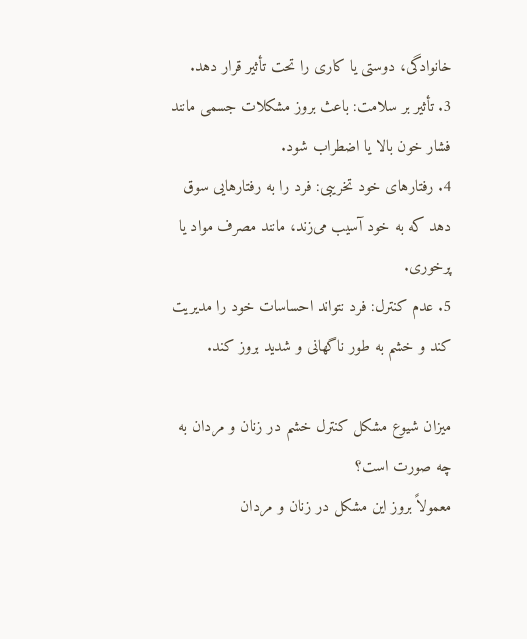خانوادگی، دوستی یا کاری را تحت تأثیر قرار دهد.
3. تأثیر بر سلامت: باعث بروز مشکلات جسمی مانند فشار خون بالا یا اضطراب شود.
4. رفتارهای خود تخریبی: فرد را به رفتارهایی سوق دهد که به خود آسیب می‌زند، مانند مصرف مواد یا پرخوری.
5. عدم کنترل: فرد نتواند احساسات خود را مدیریت کند و خشم به طور ناگهانی و شدید بروز کند.

میزان شیوع مشکل کنترل خشم در زنان و مردان به چه صورت است؟
معمولاً بروز این مشکل در زنان و مردان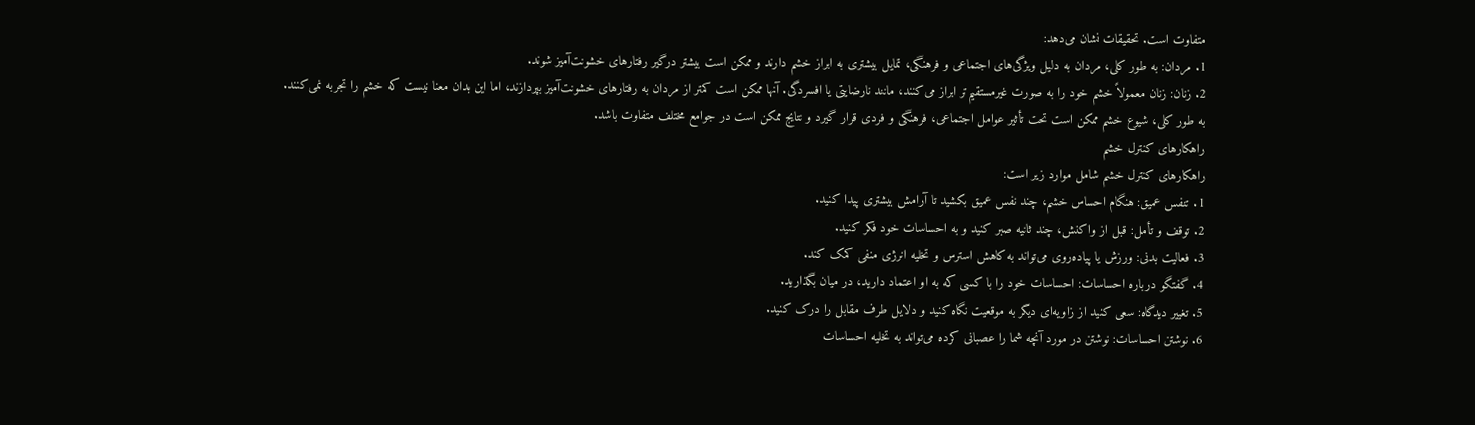متفاوت است. تحقیقات نشان می‌دهد:
1. مردان: به طور کلی، مردان به دلیل ویژگی‌های اجتماعی و فرهنگی، تمایل بیشتری به ابراز خشم دارند و ممکن است بیشتر درگیر رفتارهای خشونت‌آمیز شوند.
2. زنان: زنان معمولاً خشم خود را به صورت غیرمستقیم‌تر ابراز می‌کنند، مانند نارضایتی یا افسردگی. آنها ممکن است کمتر از مردان به رفتارهای خشونت‌آمیز بپردازند، اما این بدان معنا نیست که خشم را تجربه نمی‌کنند.
به طور کلی، شیوع خشم ممکن است تحت تأثیر عوامل اجتماعی، فرهنگی و فردی قرار گیرد و نتایج ممکن است در جوامع مختلف متفاوت باشد.
راهکارهای کنترل خشم
راهکارهای کنترل خشم شامل موارد زیر است:
1. تنفس عمیق: هنگام احساس خشم، چند نفس عمیق بکشید تا آرامش بیشتری پیدا کنید.
2. توقف و تأمل: قبل از واکنش، چند ثانیه صبر کنید و به احساسات خود فکر کنید.
3. فعالیت بدنی: ورزش یا پیاده‌روی می‌تواند به کاهش استرس و تخلیه انرژی منفی کمک کند.
4. گفتگو درباره احساسات: احساسات خود را با کسی که به او اعتماد دارید، در میان بگذارید.
5. تغییر دیدگاه: سعی کنید از زاویه‌ای دیگر به موقعیت نگاه کنید و دلایل طرف مقابل را درک کنید.
6. نوشتن احساسات: نوشتن در مورد آنچه شما را عصبانی کرده می‌تواند به تخلیه احساسات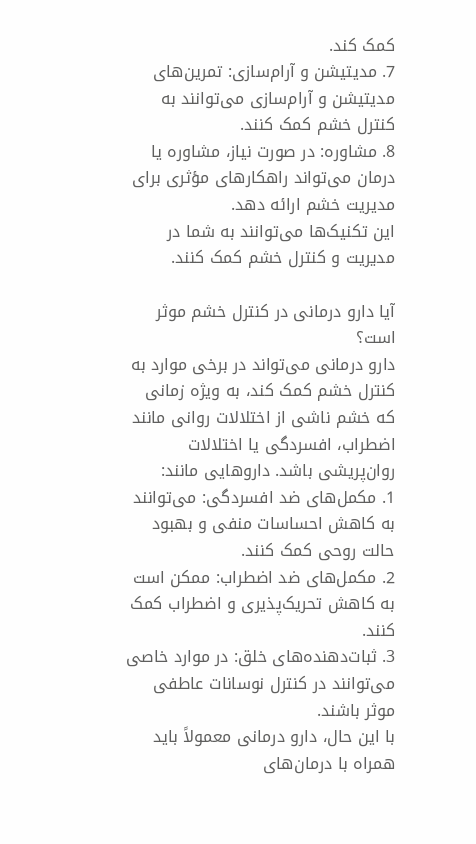کمک کند.
7. مدیتیشن و آرام‌سازی: تمرین‌های مدیتیشن و آرام‌سازی می‌توانند به کنترل خشم کمک کنند.
8. مشاوره: در صورت نیاز، مشاوره یا درمان می‌تواند راهکارهای مؤثری برای مدیریت خشم ارائه دهد.
این تکنیک‌ها می‌توانند به شما در مدیریت و کنترل خشم کمک کنند.

آیا دارو درمانی در کنترل خشم موثر است؟
دارو درمانی می‌تواند در برخی موارد به کنترل خشم کمک کند، به ویژه زمانی که خشم ناشی از اختلالات روانی مانند اضطراب، افسردگی یا اختلالات روان‌پریشی باشد. داروهایی مانند:
1. مکمل‌های ضد افسردگی: می‌توانند به کاهش احساسات منفی و بهبود حالت روحی کمک کنند.
2. مکمل‌های ضد اضطراب: ممکن است به کاهش تحریک‌پذیری و اضطراب کمک کنند.
3. ثبات‌دهنده‌های خلق: در موارد خاصی می‌توانند در کنترل نوسانات عاطفی موثر باشند.
با این حال، دارو درمانی معمولاً باید همراه با درمان‌های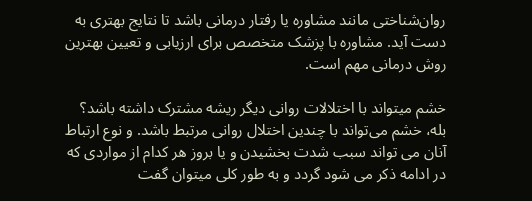روان‌شناختی مانند مشاوره یا رفتار درمانی باشد تا نتایج بهتری به دست آید. مشاوره با پزشک متخصص برای ارزیابی و تعیین بهترین روش درمانی مهم است.

خشم میتواند با اختلالات روانی دیگر ریشه مشترک داشته باشد؟
بله، خشم می‌تواند با چندین اختلال روانی مرتبط باشد. و نوع ارتباط آنان می تواند سبب شدت بخشیدن و یا بروز هر کدام از مواردی که در ادامه ذکر می شود گردد و به طور کلی میتوان گفت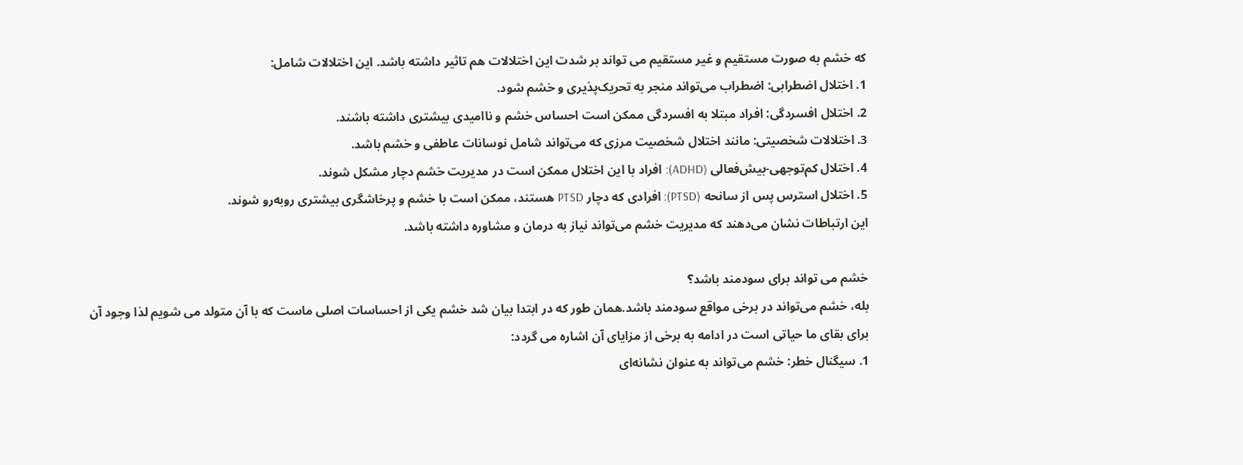که خشم به صورت مستقیم و غیر مستقیم می تواند بر شدت این اختلالات هم تاثیر داشته باشد. این اختلالات شامل:
1. اختلال اضطرابی: اضطراب می‌تواند منجر به تحریک‌پذیری و خشم شود.
2. اختلال افسردگی: افراد مبتلا به افسردگی ممکن است احساس خشم و ناامیدی بیشتری داشته باشند.
3. اختلالات شخصیتی: مانند اختلال شخصیت مرزی که می‌تواند شامل نوسانات عاطفی و خشم باشد.
4. اختلال کم‌توجهی-بیش‌فعالی (ADHD): افراد با این اختلال ممکن است در مدیریت خشم دچار مشکل شوند.
5. اختلال استرس پس از سانحه (PTSD): افرادی که دچار PTSD هستند، ممکن است با خشم و پرخاشگری بیشتری روبه‌رو شوند.
این ارتباطات نشان می‌دهند که مدیریت خشم می‌تواند نیاز به درمان و مشاوره داشته باشد.

خشم می تواند برای سودمند باشد؟
بله، خشم می‌تواند در برخی مواقع سودمند باشد.همان طور که در ابتدا بیان شد خشم یکی از احساسات اصلی ماست که با آن متولد می شویم لذا وجود آن برای بقای ما حیاتی است در ادامه به برخی از مزایای آن اشاره می گردد:
1. سیگنال خطر: خشم می‌تواند به عنوان نشانه‌ای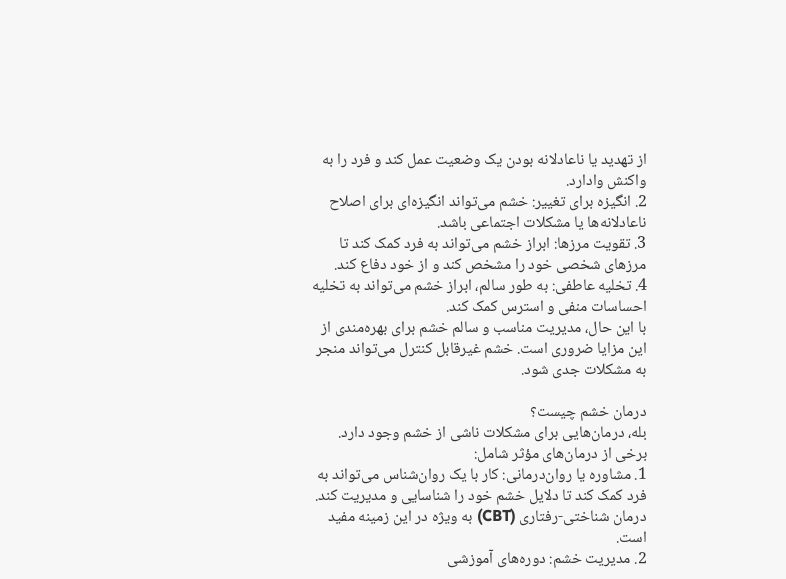از تهدید یا ناعادلانه بودن یک وضعیت عمل کند و فرد را به واکنش وادارد.
2. انگیزه برای تغییر: خشم می‌تواند انگیزه‌ای برای اصلاح ناعادلانه‌ها یا مشکلات اجتماعی باشد.
3. تقویت مرزها: ابراز خشم می‌تواند به فرد کمک کند تا مرزهای شخصی خود را مشخص کند و از خود دفاع کند.
4. تخلیه عاطفی: به طور سالم، ابراز خشم می‌تواند به تخلیه احساسات منفی و استرس کمک کند.
با این حال، مدیریت مناسب و سالم خشم برای بهره‌مندی از این مزایا ضروری است. خشم غیرقابل کنترل می‌تواند منجر به مشکلات جدی شود.

درمان خشم چیست؟
بله، درمان‌هایی برای مشکلات ناشی از خشم وجود دارد. برخی از درمان‌های مؤثر شامل:
1. مشاوره یا روان‌درمانی: کار با یک روان‌شناس می‌تواند به فرد کمک کند تا دلایل خشم خود را شناسایی و مدیریت کند. درمان شناختی-رفتاری (CBT) به ویژه در این زمینه مفید است.
2. مدیریت خشم: دوره‌های آموزشی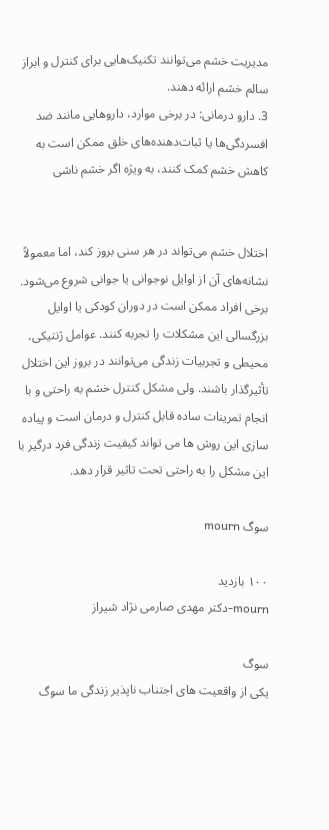مدیریت خشم می‌توانند تکنیک‌هایی برای کنترل و ابراز سالم خشم ارائه دهند.
3. دارو درمانی: در برخی موارد، داروهایی مانند ضد افسردگی‌ها یا ثبات‌دهنده‌های خلق ممکن است به کاهش خشم کمک کنند، به ویژه اگر خشم ناشی


اختلال خشم می‌تواند در هر سنی بروز کند، اما معمولاً نشانه‌های آن از اوایل نوجوانی یا جوانی شروع می‌شود. برخی افراد ممکن است در دوران کودکی یا اوایل بزرگسالی این مشکلات را تجربه کنند. عوامل ژنتیکی، محیطی و تجربیات زندگی می‌توانند در بروز این اختلال تأثیرگذار باشند. ولی مشکل کنترل خشم به راحتی و با انجام تمرینات ساده قابل کنترل و درمان است و پیاده سازی این روش ها می تواند کیفیت زندگی فرد درگیر با این مشکل را به راحتی تحت تاثیر قرار دهد.

سوگ mourn

۱۰۰ بازديد
mourn-دکتر مهدی صارمی نژاد شیراز

سوگ
یکی از واقعیت های اجتناب ناپذیر زندگی ما سوگ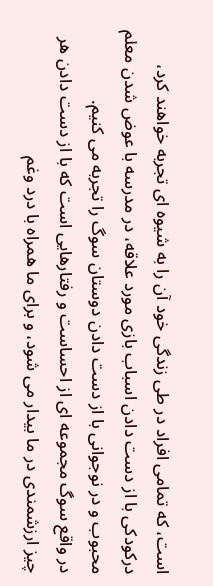است، که تمامی افراد در طی زندگی خود آن را به شیوه ای تجربه خواهند کرد، درکودکی با از دست دادن اسباب بازی مورد علاقه، در مدرسه با عوض شدن معلم محبوب و در نوجوانی با از دست دادن دوستان سوگ را تجربه می کنیم.
در واقع سوگ مجموعه ای از احساست و رفتارهایی است که با از دست دادن هر چیز ارزشمندی در ما بیدار می شود، و برای ما همراه با درد وغم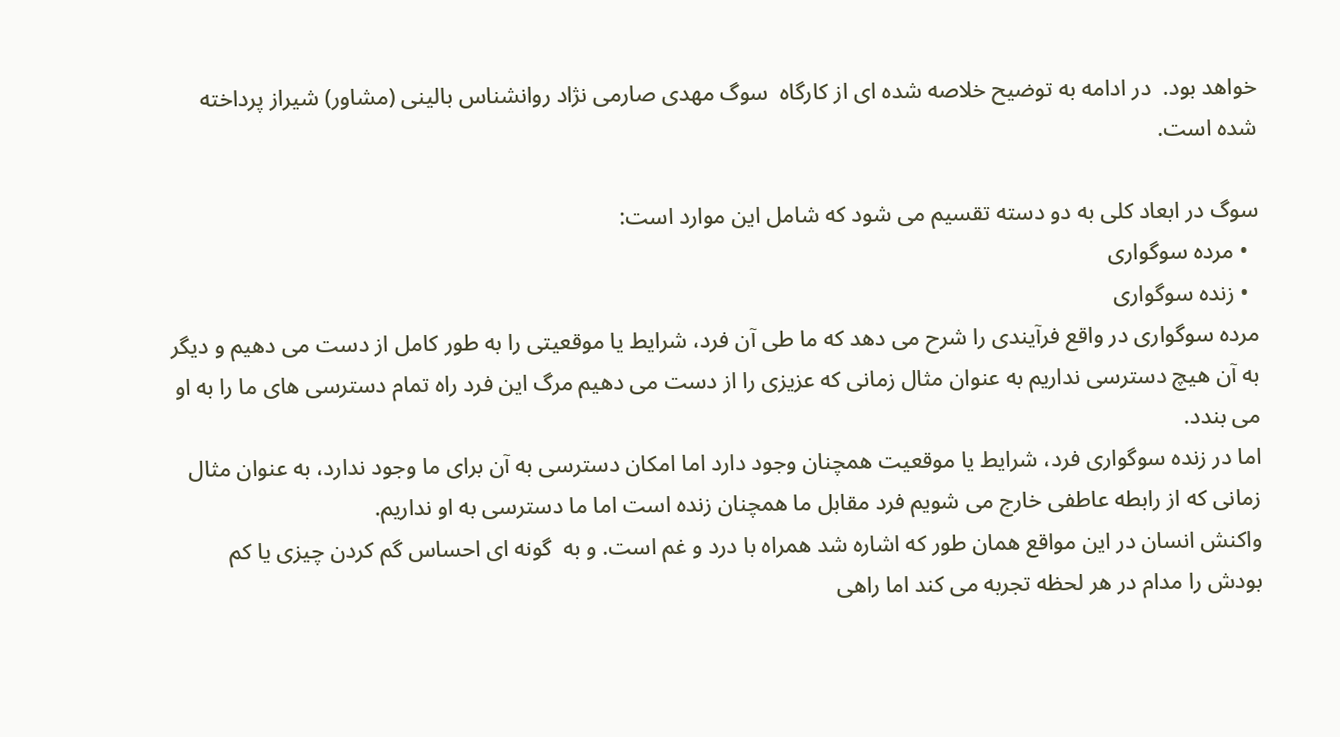خواهد بود.  در ادامه به توضیح خلاصه شده ای از کارگاه  سوگ مهدی صارمی نژاد روانشناس بالینی (مشاور) شیراز پرداخته شده است.

سوگ در ابعاد کلی به دو دسته تقسیم می شود که شامل این موارد است:
  • مرده سوگواری
  • زنده سوگواری
مرده سوگواری در واقع فرآیندی را شرح می دهد که ما طی آن فرد، شرایط یا موقعیتی را به طور کامل از دست می دهیم و دیگر به آن هیچ دسترسی نداریم به عنوان مثال زمانی که عزیزی را از دست می دهیم مرگ این فرد راه تمام دسترسی های ما را به او می بندد.
اما در زنده سوگواری فرد، شرایط یا موقعیت همچنان وجود دارد اما امکان دسترسی به آن برای ما وجود ندارد، به عنوان مثال زمانی که از رابطه عاطفی خارج می شویم فرد مقابل ما همچنان زنده است اما ما دسترسی به او نداریم.
واکنش انسان در این مواقع همان طور که اشاره شد همراه با درد و غم است. و به  گونه ای احساس گم کردن چیزی یا کم بودش را مدام در هر لحظه تجربه می کند اما راهی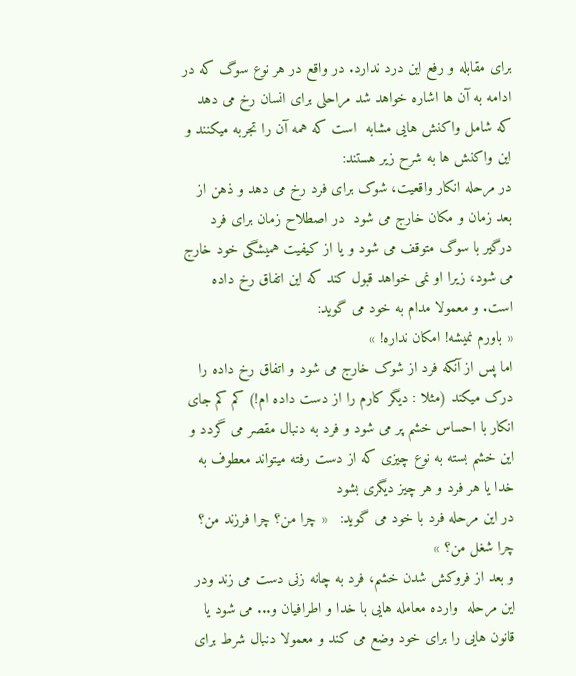برای مقابله و رفع این درد ندارد. در واقع در هر نوع سوگ که در ادامه به آن ها اشاره خواهد شد مراحلی برای انسان رخ می دهد که شامل واکنش هایی مشابه  است که همه آن را تجربه میکنند و این واکنش ها به شرح زیر هستند:
در مرحله انکار واقعیت، شوک برای فرد رخ می دهد و ذهن از بعد زمان و مکان خارج می شود  در اصطلاح زمان برای فرد درگیر با سوگ متوقف می شود و یا از کیفیت همیشگی خود خارج می شود، زیرا او نمی خواهد قبول کند که این اتفاق رخ داده است. و معمولا مدام به خود می گوید:
« باورم نمیشه! امکان نداره! »
اما پس از آنکه فرد از شوک خارج می شود و اتفاق رخ داده را درک میکند (مثلا : دیگر کارم را از دست داده ام!) کم کم جای انکار با احساس خشم پر می شود و فرد به دنبال مقصر می گردد و این خشم بسته به نوع چیزی که از دست رفته میتواند معطوف به خدا یا هر فرد و هر چیز دیگری بشود
در این مرحله فرد با خود می گوید:   « چرا من؟ چرا فرزند من؟ چرا شغل من؟ »
و بعد از فروکش شدن خشم، فرد به چانه زنی دست می زند ودر این مرحله  وارده معامله هایی با خدا و اطرافیان و... می شود یا قانون هایی را برای خود وضع می کند و معمولا دنبال شرط برای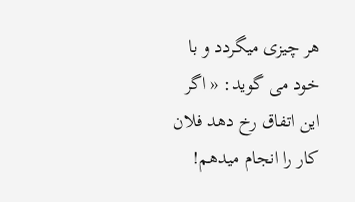هر چیزی میگردد و با خود می گوید: « اگر این اتفاق رخ دهد فلان کار را انجام میدهم!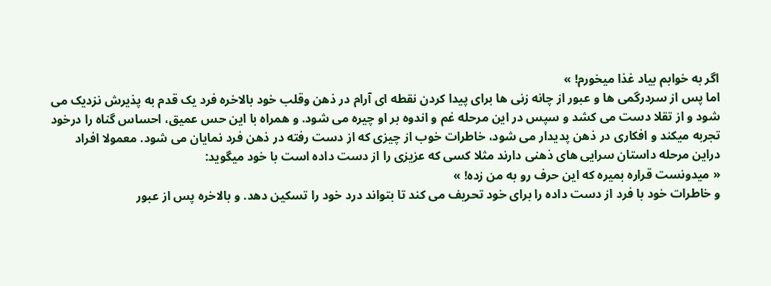اگر به خوابم بیاد غذا میخورم! »
اما پس از سردرگمی ها و عبور از چانه زنی ها برای پیدا کردن نقطه ای آرام در ذهن وقلب خود بالاخره فرد یک قدم به پذیرش نزدیک می شود و از تقلا دست می کشد و سپس در این مرحله غم و اندوه بر او چیره می شود. و همراه با این حس عمیق، احساس گناه را درخود تجربه میکند و افکاری در ذهن پدیدار می شود، خاطرات خوب از چیزی که از دست رفته در ذهن فرد نمایان می شود. معمولا افراد دراین مرحله داستان سرایی های ذهنی دارند مثلا کسی که عزیزی را از دست داده است با خود میگوید:
« میدونست قراره بمیره که این حرف رو به من زده! »
و خاطرات خود با فرد از دست داده را برای خود تحریف می کند تا بتواند درد خود را تسکین دهد. و بالاخره پس از عبور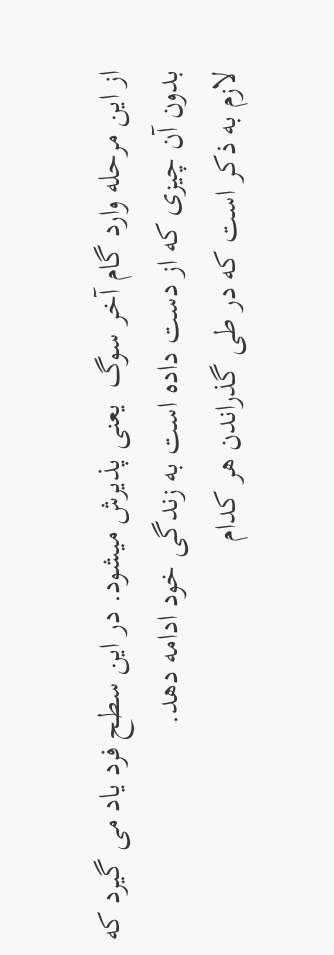از این مرحله وارد گام آخر سوگ  یعنی پذیرش میشود. در این سطح فرد یاد می گیرد که بدون آن چیزی که از دست داده است به زندگی خود ادامه دهد.
لازم به ذکر است که در طی گذراندن هر کدام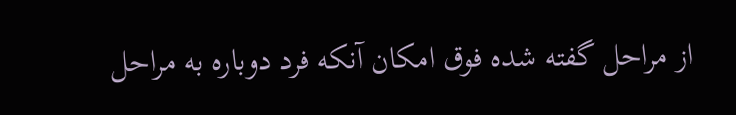از مراحل گفته شده فوق امکان آنکه فرد دوباره به مراحل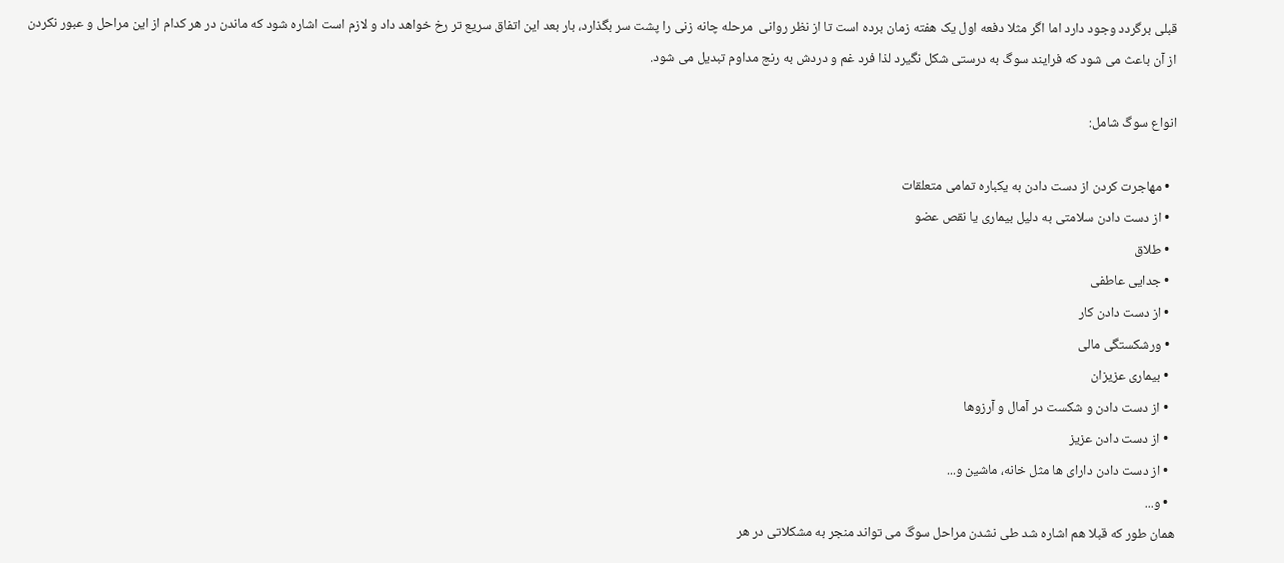قبلی برگردد وجود دارد اما اگر مثلا دفعه اول یک هفته زمان برده است تا از نظر روانی  مرحله چانه زنی را پشت سر بگذارد، بار بعد این اتفاق سریع تر رخ خواهد داد و لازم است اشاره شود که ماندن در هر کدام از این مراحل و عبور نکردن از آن باعث می شود که فرایند سوگ به درستی شکل نگیرد لذا فرد غم و دردش به رنج مداوم تبدیل می شود.

انواع سوگ شامل:

  • مهاجرت کردن از دست دادن به یکباره تمامی متعلقات
  • از دست دادن سلامتی به دلیل بیماری یا نقص عضو
  • طلاق
  • جدایی عاطفی
  • از دست دادن کار
  • ورشکستگی مالی
  • بیماری عزیزان
  • از دست دادن و شکست در آمال و آرزوها
  • از دست دادن عزیز
  • از دست دادن دارای ها مثل خانه، ماشین و...
  • و...
همان طور که قبلا هم اشاره شد طی نشدن مراحل سوگ می تواند منجر به مشکلاتی در هر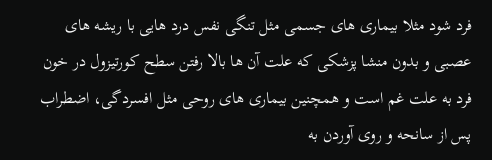فرد شود مثلا بیماری های جسمی مثل تنگی نفس درد هایی با ریشه های عصبی و بدون منشا پزشکی که علت آن ها بالا رفتن سطح کورتیزول در خون فرد به علت غم است و همچنین بیماری های روحی مثل افسردگی، اضطراب پس از سانحه و روی آوردن به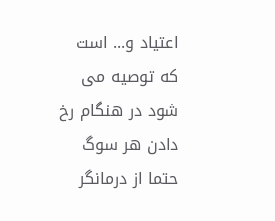اعتیاد و... است که توصیه می شود در هنگام رخ دادن هر سوگ حتما از درمانگر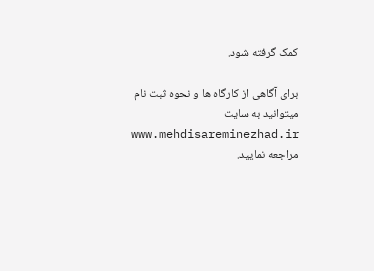کمک گرفته شود.

برای آگاهی از کارگاه ها و نحوه ثبت نام میتوانید به سایت www.mehdisareminezhad.ir مراجعه نمایید.